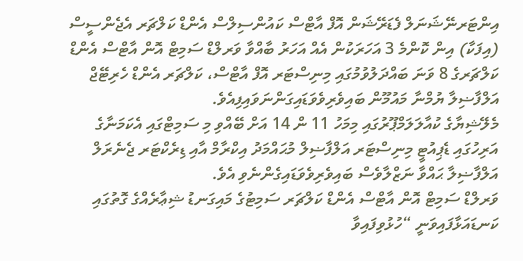އިންޓަރނޭޝަނަލް ފެޑަރޭޝަން އޮފް އާޓްސް ކައުންސިލްސް އެންޑް ކަލްޗަރ އެޖެންސީސް (އިފަކާ) އިން ކޮންމެ 3 އަހަރަކުން އެއް އަހަރު ބާއްވާ ވަރލްޑް ސަމިޓް އޮން އާޓްސް އެންޑް ކަލްޗަރގެ 8 ވަނަ ބައްދަލުވުމުގައި މިނިސްޓަރ އޮފް އާޓްސް، ކަލްޗަރ އެންޑް ހެރިޓޭޖް އަލްފާޟިލާ ޔުމްނާ މައުމޫން ބައިވެރިވެވަޑައިގަންނަވައިފިއެވެ.
މެލޭޝިޔާގެ ކުއާލަލަމްޕޫރުގައި މިމަހު 11 ން 14 އަށް ބޭއްވި މި ސަމިޓްގައި އެކަމަނާގެ އަރިހުގައި ޑެޕިއުޓީ މިނިސްޓަރ އަލްފާޟިލް މުޙައްމަދު އިކްރާމް އާއި ޑިރެކްޓަރ ޖެނެރަލް އަލްފާޟިލާ ޙައްވާ ނަޒްލާވެސް ބައިވެރިވެވަޑައިގެންނެވި އެވެ.
ވަރލްޑް ސަމިޓް އޮން އާޓްސް އެންޑް ކަލްޗަރ ސަމިޓުގެ މައިގަނޑު ޝިޢާރެއްގެ ގޮތުގައި ކަނޑައަޅާފައިވަނީ “ހުޅުވިފައިވާ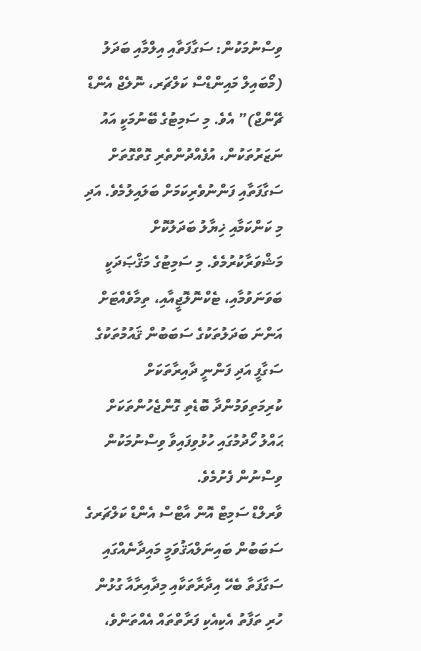ވިސްނުމަކުން: ސަގާފަތާއި އިލްމާއި ބަދަލު (މޯބައިލް މައިންޑްސް ކަލްޗަރ، ނޮލެޖް އެންޑް ޗޭންޖް)” އެވެ. މި ސަމިޓުގެ ބޭނުމަކީ އައު ނަޒަރުތަކުން، އުފެއްދުންތެރި ގޮތްގޮތަށް ސަގާފަތާއި ފަންނުވެރިކަމަށް ބަލައިލުމެވެ. އަދި މި ކަންކަމާއި ޚިޔާލު ބަދަލުކޮށް މަޝްވަރާކުރުމެވެ. މި ސަމިޓުގެ މަޤްޞަދަކީ ބަވަނަވުމާއި، ޓެކްނޮލޮޖީއާއި، ތިމާވެއްޓަށް އަންނަ ބަދަލުތަކުގެ ސަބަބުން ޤައުމުތަކުގެ ސަގާފީ އަދި ފަންނީ ދާއިރާތަކަށް ކުރިމަތިވަމުންދާ ބޮޑެތި ގޮންޖެހުންތަކަށް ޙައްލު ހޯދުމުގައި ހުޅުވިފައިވާ ވިސްނުމަކުން ވިސްނުން ފެށުމެވެ.
ވާރލްޑް ސަމިޓް އޮން އާޓްސް އެންޑް ކަލްޗަރގެ ސަބަބުން ބައިނަލްއަޤުވަމީ މައިދާނެއްގައި ސަގާފަތާ ބެހޭ އިދާރާތަކާއި މިދާއިރާއާ ގުޅުން ހުރި ތަފާތު އެކިއެކި ފަރާތްތައް އެއްތަންވެ،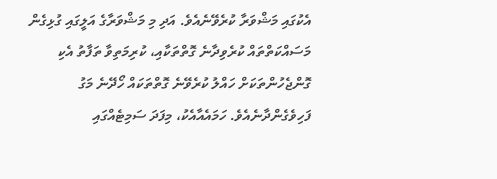އެކުގައި މަޝްވަރާ ކުރެވޭނެއެވެ. އަދި މި މަޝްވަރާގެ އަލީގައި ގުޅިގެން މަސައްކަތްތައް ކުރެވިދާނެ ގޮތްތަކާއި، ކުރިމަތިވާ ތަފާތު އެކި ގޮންޖެހުންތަކަށް ހައްލު ކުރެވޭނެ ގޮތްތަކައް ހޯދޭނެ މަގު ފަހިވެގެންދާނެއެވެ. ހަމައެއާއެކު، މިފަދަ ސަމިޓެއްގައި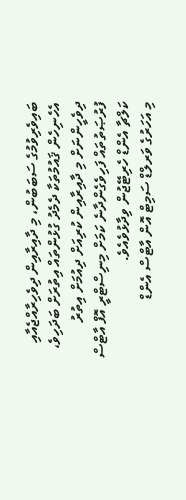ބައިވެރިވުމުގެ ސަބަބުން، މި ދާއިރާއިން ދިވެހިރާއްޖެއާއި އެހެނިހެން ޤައުމުތަކާ ދެމެދު ގުޅުންތައް އިތުރަށް ބަދަހިވެ، ދިވެހީންނަށް މި ދާއިރާއިން ކުރިއަށް ދިއުމަށް އިތުރު ފުރުޞަތުތައް ފަހިވެގެންދާނެ ކަމަށް މިނިސްޓްރީ އޮފް އާޓްސް ކަލްޗާ އެންޑް ހެރިޓޭޖުން ވިދާޅުވެއެވެ.
މި އަހަރުގެ ވަރލްޑް ސަމިޓް އޮން އާޓްސް އެންޑް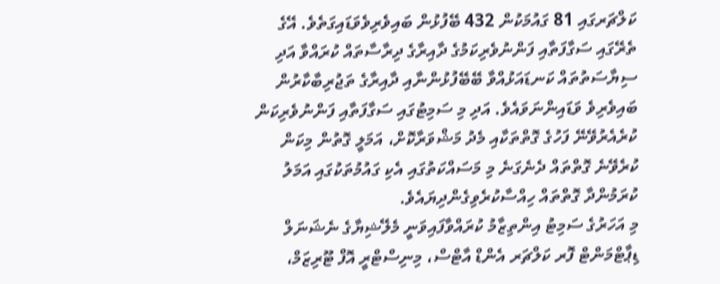ކަލްޗަރގައި 81 ގައުމަކުން 432 ބޭފުޅުން ބައިވެރިވެވަޑައިގަތެވެ. އޭގެ ތެރޭގައި ސަގާފަތާއި ފަންނުވެރިކަމުގެ ދާއިރާގެ ދިރާސާތައް ކުރައްވާ އަދި ސިޔާސަތުތައް ކަނޑައަޅުއްވާ ބޭބޭފުޅުންނާއި ދާއިރާގެ ތަޖުރިބާކާރުން ބައިވެރިވެ ވަޑައިންނަވައެވެ. އަދި މި ސަމިޓުގައި ސަގާފަތާއި ފަންނުވެރިކަން ކުރެއެރުވޭނޭ ފަހުގެ ގޮތްތަކާއި މެދު މަޝްވަރާކޮށް، އަމަލީ ގޮތުން މިކަން ކުރެވޭނެ ގޮތްތައް ދެނެގަނެ މި މަސައްކަތުގައި އެކި ގައުމުތަކުގައި އަމަލު ކުރަމުންދާ ގޮތްތައް ހިއްސާކުރެވިގެންދިޔައެވެ.
މި އަހަރުގެ ސަމިޓު އިންތިޒާމު ކުރައްވާފައިވަނީ މެލޭޝިޔާގެ ނެޝަނަލް ޑިޕާޓްމަންޓް ފޮރ ކަލްޗަރ އެންޑް އާޓްސް، މިނިސްޓްރީ އޮފް ޓޫރިޒަމް،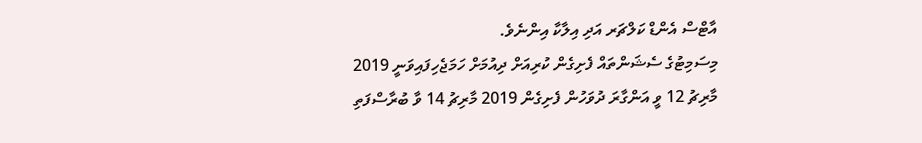އާޓްސް އެންޑް ކަލްޗަރ އަދި އިލާކާ އިންނެވެ.
މިސަމިޓުގެ ސެޝަންތައް ފެށިގެން ކުރިއަށް ދިއުމަށް ހަމަޖެހިފައިވަނީ 2019 މާރިޗު 12 ވީ އަންގާރަ ދުވަހުން ފެށިގެން 2019 މާރިޗު 14 ވާ ބުރާސްފަތި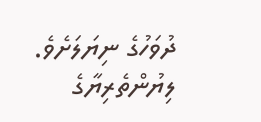ދުވަހުގެ ނިޔަލަށެވެ.
ލިޔުންތެރިޔާގެ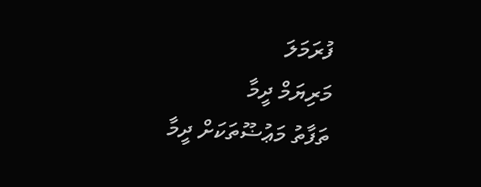ފުރަމަލަ
މަރިޔަމް ދީމާ
ތަފާތު މަޢުޟޫތަކަށް ދީމާ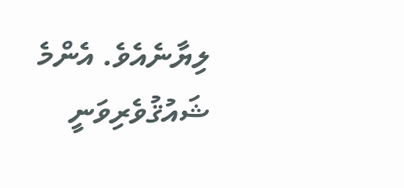ލިޔާނެއެވެ. އެންމެ ޝައުޤުވެރިވަނީ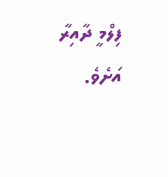ފިލްމީ ދާއިރާ އަށެވެ.